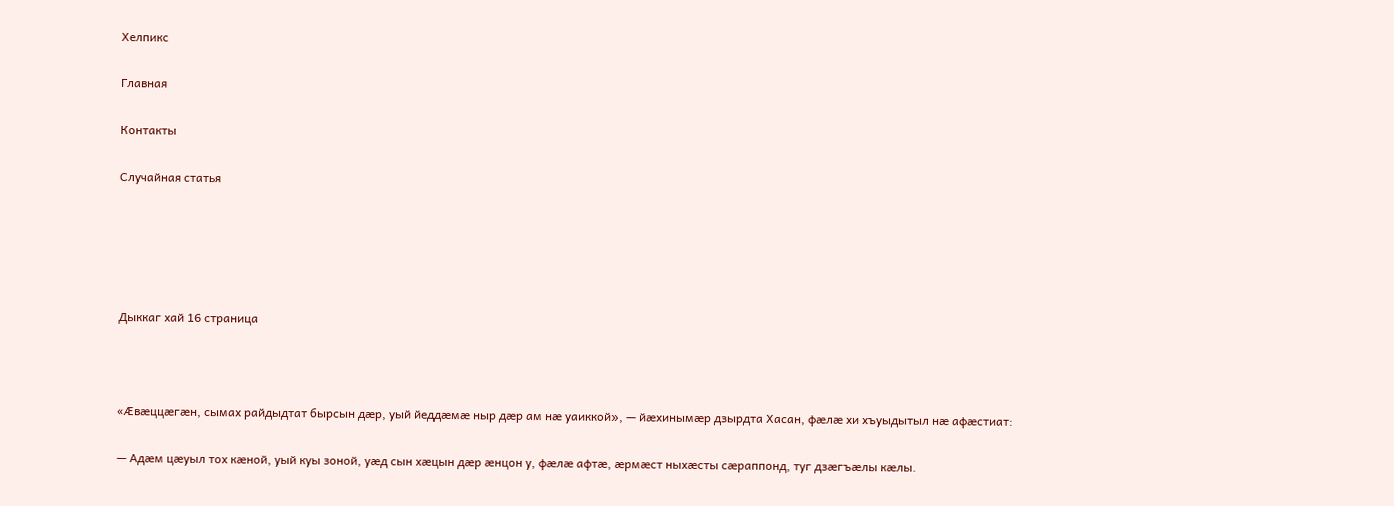Хелпикс

Главная

Контакты

Случайная статья





Дыккаг хай 16 страница



«Æвæццæгæн, сымах райдыдтат бырсын дæр, уый йеддæмæ ныр дæр ам нæ уаиккой», — йæхинымæр дзырдта Хасан, фæлæ хи хъуыдытыл нæ афæстиат:

— Адæм цæуыл тох кæной, уый куы зоной, уæд сын хæцын дæр æнцон у, фæлæ афтæ, æрмæст ныхæсты сæраппонд, туг дзæгъæлы кæлы.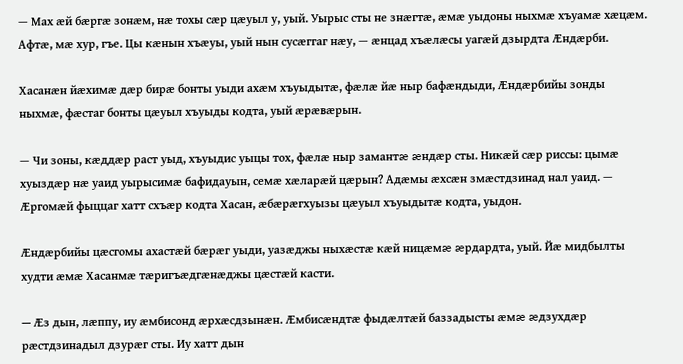— Мах æй бæргæ зонæм, нæ тохы сæр цæуыл у, уый. Уырыс сты не знæгтæ, æмæ уыдоны ныхмæ хъуамæ хæцæм. Афтæ, мæ хур, гъе. Цы кæнын хъæуы, уый нын сусæггаг нæу, — æнцад хъæлæсы уагæй дзырдта Æндæрби.

Хасанæн йæхимæ дæр бирæ бонты уыди ахæм хъуыдытæ, фæлæ йæ ныр бафæндыди, Æндæрбийы зонды ныхмæ, фæстаг бонты цæуыл хъуыды кодта, уый æрæвæрын.

— Чи зоны, кæддæр раст уыд, хъуыдис уыцы тох, фæлæ ныр замантæ æндæр сты. Никæй сæр риссы: цымæ хуыздæр нæ уаид уырысимæ бафидауын, семæ хæларæй цæрын? Адæмы æхсæн змæстдзинад нал уаид. — Æргомæй фыццаг хатт схъæр кодта Хасан, æбæрæгхуызы цæуыл хъуыдытæ кодта, уыдон.

Æндæрбийы цæсгомы ахастæй бæрæг уыди, уазæджы ныхæстæ кæй ницæмæ æрдардта, уый. Йæ мидбылты худти æмæ Хасанмæ тæригъæдгæнæджы цæстæй касти.

— Æз дын, лæппу, иу æмбисонд æрхæсдзынæн. Æмбисæндтæ фыдæлтæй баззадысты æмæ æдзухдæр рæстдзинадыл дзурæг сты. Иу хатт дын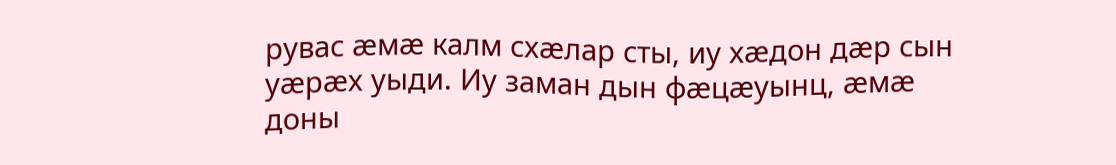рувас æмæ калм схæлар сты, иу хæдон дæр сын уæрæх уыди. Иу заман дын фæцæуынц, æмæ доны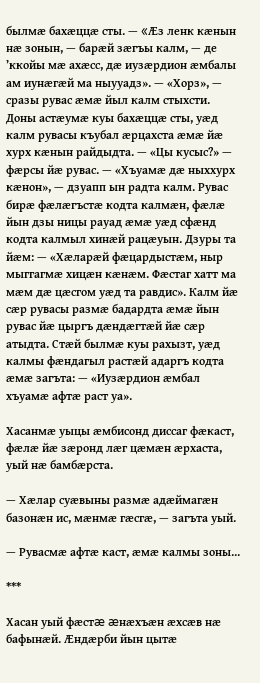былмæ бахæццæ сты. — «Æз ленк кæнын нæ зонын, — барæй зæгъы калм, — де ’ккойы мæ ахæсс, дæ иузæрдион æмбалы ам иунæгæй ма ныууадз». — «Хорз», — сразы рувас æмæ йыл калм стыхсти. Доны астæумæ куы бахæццæ сты, уæд калм рувасы къубал æрцахста æмæ йæ хурх кæнын райдыдта. — «Цы кусыс?» — фæрсы йæ рувас. — «Хъуамæ дæ ныххурх кæнон», — дзуапп ын радта калм. Рувас бирæ фæлæгъстæ кодта калмæн, фæлæ йын дзы ницы рауад æмæ уæд сфæнд кодта калмыл хинæй рацæуын. Дзуры та йæм: — «Хæларæй фæцардыстæм, ныр мыггагмæ хицæн кæнæм. Фæстаг хатт ма мæм дæ цæсгом уæд та равдис». Калм йæ сæр рувасы размæ бадардта æмæ йын рувас йæ цыргъ дæндæгтæй йæ сæр атыдта. Стæй былмæ куы рахызт, уæд калмы фæндагыл растæй адаргъ кодта æмæ загъта: — «Иузæрдион æмбал хъуамæ афтæ раст уа».

Хасанмæ уыцы æмбисонд диссаг фæкаст, фæлæ йæ зæронд лæг цæмæн æрхаста, уый нæ бамбæрста.

— Хæлар суæвыны размæ адæймагæн базонæн ис, мæнмæ гæсгæ, — загъта уый.

— Рувасмæ афтæ каст, æмæ калмы зоны...

***

Хасан уый фæстæ æнæхъæн æхсæв нæ бафынæй. Æндæрби йын цытæ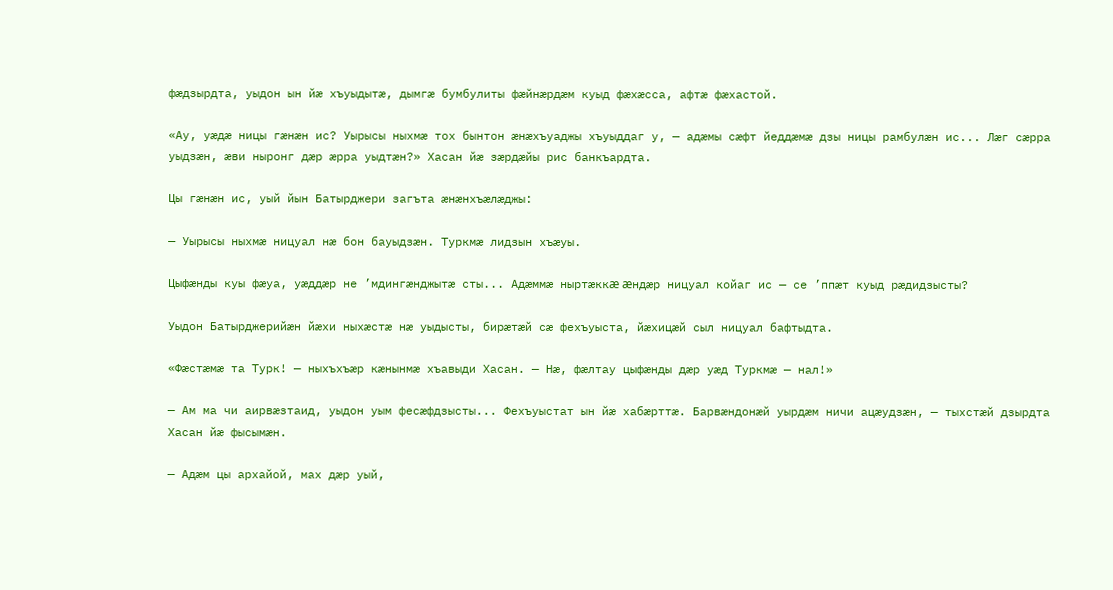фæдзырдта, уыдон ын йæ хъуыдытæ, дымгæ бумбулиты фæйнæрдæм куыд фæхæсса, афтæ фæхастой.

«Ау, уæдæ ницы гæнæн ис? Уырысы ныхмæ тох бынтон æнæхъуаджы хъуыддаг у, — адæмы сæфт йеддæмæ дзы ницы рамбулæн ис... Лæг сæрра уыдзæн, æви ныронг дæр æрра уыдтæн?» Хасан йæ зæрдæйы рис банкъардта.

Цы гæнæн ис, уый йын Батырджери загъта æнæнхъæлæджы:

— Уырысы ныхмæ ницуал нæ бон бауыдзæн. Туркмæ лидзын хъæуы.

Цыфæнды куы фæуа, уæддæр не ’мдингæнджытæ сты... Адæммæ ныртæккæ æндæр ницуал койаг ис — се ’ппæт куыд рæдидзысты?

Уыдон Батырджерийæн йæхи ныхæстæ нæ уыдысты, бирæтæй сæ фехъуыста, йæхицæй сыл ницуал бафтыдта.

«Фæстæмæ та Турк! — ныхъхъæр кæнынмæ хъавыди Хасан. — Нæ, фæлтау цыфæнды дæр уæд Туркмæ — нал!»

— Ам ма чи аирвæзтаид, уыдон уым фесæфдзысты... Фехъуыстат ын йæ хабæрттæ. Барвæндонæй уырдæм ничи ацæудзæн, — тыхстæй дзырдта Хасан йæ фысымæн.

— Адæм цы архайой, мах дæр уый,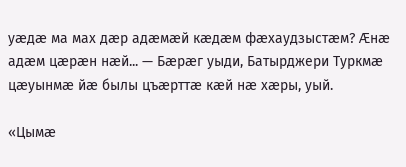уæдæ ма мах дæр адæмæй кæдæм фæхаудзыстæм? Æнæ адæм цæрæн нæй... — Бæрæг уыди, Батырджери Туркмæ цæуынмæ йæ былы цъæрттæ кæй нæ хæры, уый.

«Цымæ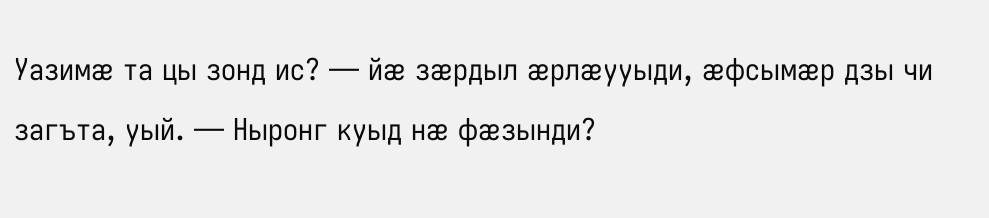Уазимæ та цы зонд ис? — йæ зæрдыл æрлæууыди, æфсымæр дзы чи загъта, уый. — Ныронг куыд нæ фæзынди?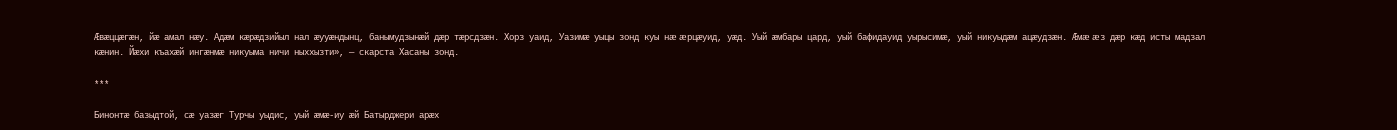Æвæццæгæн, йæ амал нæу. Адæм кæрæдзийыл нал æууæндынц, банымудзынæй дæр тæрсдзæн. Хорз уаид, Уазимæ уыцы зонд куы нæ æрцæуид, уæд. Уый æмбары цард, уый бафидауид уырысимæ, уый никуыдæм ацæудзæн. Æмæ æз дæр кæд исты мадзал кæнин. Йæхи къахæй ингæнмæ никуыма ничи ныххызти», — скарста Хасаны зонд.

***

Бинонтæ базыдтой, сæ уазæг Турчы уыдис, уый æмæ-иу æй Батырджери арæх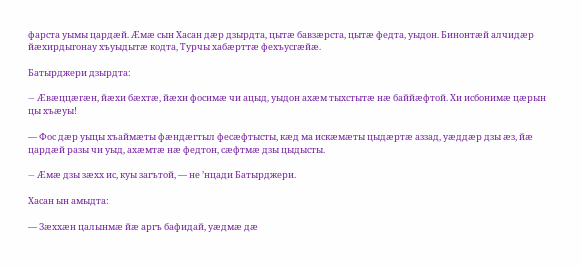фарста уымы цардæй. Æмæ сын Хасан дæр дзырдта, цытæ бавзæрста, цытæ федта, уыдон. Бинонтæй алчидæр йæхирдыгонау хъуыдытæ кодта, Турчы хабæрттæ фехъусгæйæ.

Батырджери дзырдта:

— Æвæццæгæн, йæхи бæхтæ, йæхи фосимæ чи ацыд, уыдон ахæм тыхстытæ нæ баййæфтой. Хи исбонимæ цæрын цы хъæуы!

— Фос дæр уыцы хъаймæты фæндæгтыл фесæфтысты, кæд ма искæмæты цыдæртæ аззад, уæддæр дзы æз, йæ цардæй разы чи уыд, ахæмтæ нæ федтон, сæфтмæ дзы цыдысты.

— Æмæ дзы зæхх ис, куы загътой, — не ’нцади Батырджери.

Хасан ын амыдта:

— Зæххæн цалынмæ йæ аргъ бафидай, уæдмæ дæ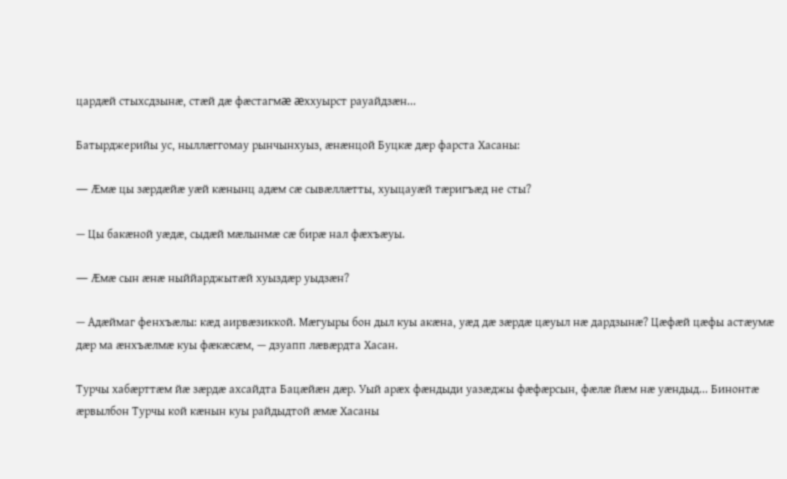цардæй стыхсдзынæ, стæй дæ фæстагмæ æххуырст рауайдзæн...

Батырджерийы ус, ныллæггомау рынчынхуыз, æнæнцой Буцкæ дæр фарста Хасаны:

— Æмæ цы зæрдæйæ уæй кæнынц адæм сæ сывæллæтты, хуыцауæй тæригъæд не сты?

— Цы бакæной уæдæ, сыдæй мæлынмæ сæ бирæ нал фæхъæуы.

— Æмæ сын æнæ ныййарджытæй хуыздæр уыдзæн?

— Адæймаг фенхъæлы: кæд аирвæзиккой. Мæгуыры бон дыл куы акæна, уæд дæ зæрдæ цæуыл нæ дардзынæ? Цæфæй цæфы астæумæ дæр ма æнхъæлмæ куы фæкæсæм, — дзуапп лæвæрдта Хасан.

Турчы хабæрттæм йæ зæрдæ ахсайдта Бацæйæн дæр. Уый арæх фæндыди уазæджы фæфæрсын, фæлæ йæм нæ уæндыд... Бинонтæ æрвылбон Турчы кой кæнын куы райдыдтой æмæ Хасаны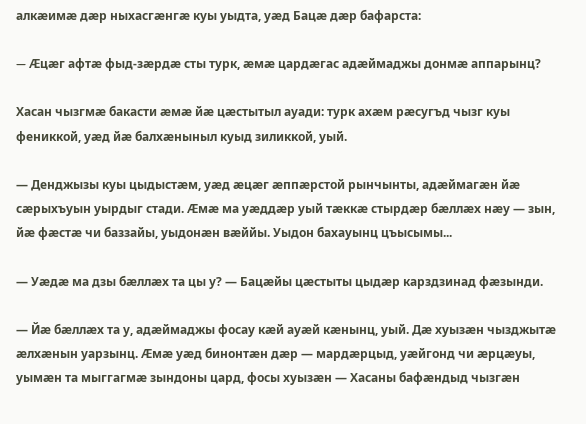алкæимæ дæр ныхасгæнгæ куы уыдта, уæд Бацæ дæр бафарста:

— Æцæг афтæ фыд-зæрдæ сты турк, æмæ цардæгас адæймаджы донмæ аппарынц?

Хасан чызгмæ бакасти æмæ йæ цæстытыл ауади: турк ахæм рæсугъд чызг куы фениккой, уæд йæ балхæныныл куыд зиликкой, уый.

— Денджызы куы цыдыстæм, уæд æцæг æппæрстой рынчынты, адæймагæн йæ сæрыхъуын уырдыг стади. Æмæ ма уæддæр уый тæккæ стырдæр бæллæх нæу — зын, йæ фæстæ чи баззайы, уыдонæн вæййы. Уыдон бахауынц цъысымы...

— Уæдæ ма дзы бæллæх та цы у? — Бацæйы цæстыты цыдæр карздзинад фæзынди.

— Йæ бæллæх та у, адæймаджы фосау кæй ауæй кæнынц, уый. Дæ хуызæн чызджытæ æлхæнын уарзынц. Æмæ уæд бинонтæн дæр — мардæрцыд, уæйгонд чи æрцæуы, уымæн та мыггагмæ зындоны цард, фосы хуызæн — Хасаны бафæндыд чызгæн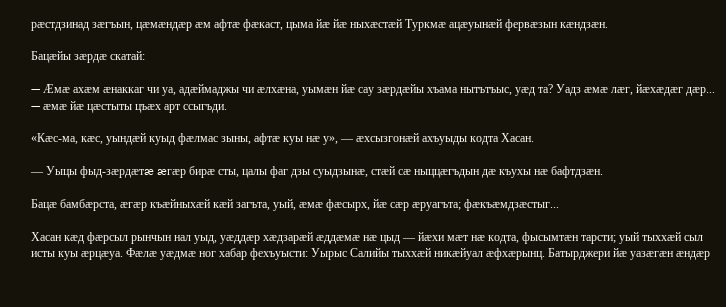рæстдзинад зæгъын, цæмæндæр æм афтæ фæкаст, цыма йæ йæ ныхæстæй Туркмæ ацæуынæй фервæзын кæндзæн.

Бацæйы зæрдæ скатай:

— Æмæ ахæм æнаккаг чи уа, адæймаджы чи æлхæна, уымæн йæ сау зæрдæйы хъама нытътъыс, уæд та? Уадз æмæ лæг, йæхæдæг дæр... — æмæ йæ цæстыты цъæх арт ссыгъди.

«Кæс-ма, кæс, уындæй куыд фæлмас зыны, афтæ куы нæ у», — æхсызгонæй ахъуыды кодта Хасан.

— Уыцы фыд-зæрдæтæ æгæр бирæ сты, цалы фаг дзы суыдзынæ, стæй сæ ныццæгъдын дæ къухы нæ бафтдзæн.

Бацæ бамбæрста, æгæр къæйныхæй кæй загъта, уый, æмæ фæсырх, йæ сæр æруагъта; фæкъæмдзæстыг...

Хасан кæд фæрсыл рынчын нал уыд, уæддæр хæдзарæй æддæмæ нæ цыд — йæхи мæт нæ кодта, фысымтæн тарсти; уый тыххæй сыл исты куы æрцæуа. Фæлæ уæдмæ ног хабар фехъуысти: Уырыс Салийы тыххæй никæйуал æфхæрынц. Батырджери йæ уазæгæн æндæр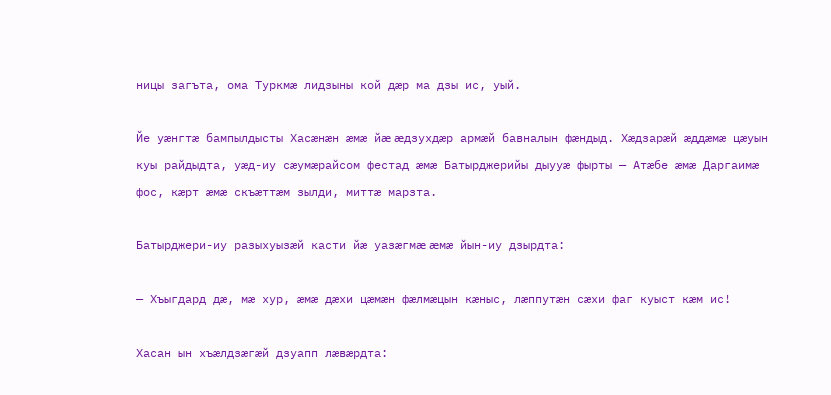ницы загъта, ома Туркмæ лидзыны кой дæр ма дзы ис, уый.

Йе уæнгтæ бампылдысты Хасæнæн æмæ йæ æдзухдæр армæй бавналын фæндыд. Хæдзарæй æддæмæ цæуын куы райдыдта, уæд-иу сæумæрайсом фестад æмæ Батырджерийы дыууæ фырты — Атæбе æмæ Даргаимæ фос, кæрт æмæ скъæттæм зылди, миттæ марзта.

Батырджери-иу разыхуызæй касти йæ уазæгмæ æмæ йын-иу дзырдта:

— Хъыгдард дæ, мæ хур, æмæ дæхи цæмæн фæлмæцын кæныс, лæппутæн сæхи фаг куыст кæм ис!

Хасан ын хъæлдзæгæй дзуапп лæвæрдта: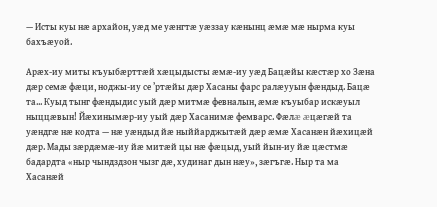— Исты куы нæ архайон, уæд ме уæнгтæ уæззау кæнынц æмæ мæ нырма куы бахъæуой.

Арæх-иу миты къуыбæрттæй хæцыдысты æмæ-иу уæд Бацæйы кæстæр хо Зæна дæр семæ фæци, ноджы-иу се ’ртæйы дæр Хасаны фарс ралæууын фæндыд. Бацæ та... Куыд тынг фæндыдис уый дæр митмæ февналын, æмæ къуыбар искæуыл ныццæвын! Йæхинымæр-иу уый дæр Хасанимæ фемварс. Фæлæ æцæгæй та уæндгæ нæ кодта — нæ уæндыд йæ ныййарджытæй дæр æмæ Хасанæн йæхицæй дæр. Мады зæрдæмæ-иу йæ митæй цы нæ фæцыд, уый йын-иу йæ цæстмæ бадардта «ныр чындздзон чызг дæ, худинаг дын нæу», зæгъгæ. Ныр та ма Хасанæй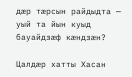дæр тæрсын райдыдта — уый та йын куыд бауайдзæф кæндзæн?

Цалдæр хатты Хасан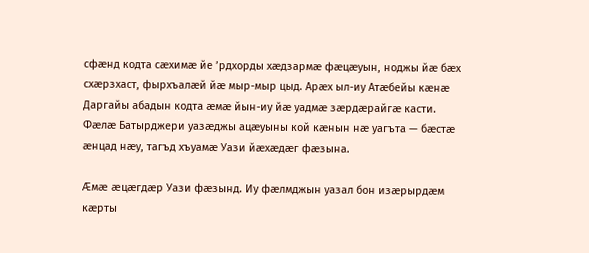сфæнд кодта сæхимæ йе ’рдхорды хæдзармæ фæцæуын, ноджы йæ бæх схæрзхаст, фырхъалæй йæ мыр-мыр цыд. Арæх ыл-иу Атæбейы кæнæ Даргайы абадын кодта æмæ йын-иу йæ уадмæ зæрдæрайгæ касти. Фæлæ Батырджери уазæджы ацæуыны кой кæнын нæ уагъта — бæстæ æнцад нæу, тагъд хъуамæ Уази йæхæдæг фæзына.

Æмæ æцæгдæр Уази фæзынд. Иу фæлмджын уазал бон изæрырдæм кæрты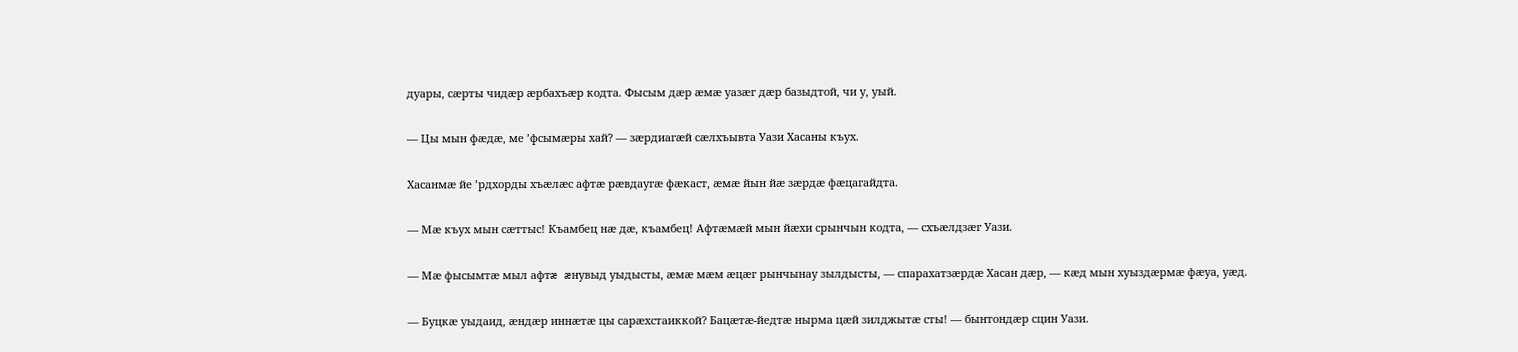дуары, сæрты чидæр æрбахъæр кодта. Фысым дæр æмæ уазæг дæр базыдтой, чи у, уый.

— Цы мын фæдæ, ме ’фсымæры хай? — зæрдиагæй сæлхъывта Уази Хасаны къух.

Хасанмæ йе ’рдхорды хъæлæс афтæ рæвдаугæ фæкаст, æмæ йын йæ зæрдæ фæцагайдта.

— Мæ къух мын сæттыс! Къамбец нæ дæ, къамбец! Афтæмæй мын йæхи срынчын кодта, — схъæлдзæг Уази.

— Мæ фысымтæ мыл афтæ æнувыд уыдысты, æмæ мæм æцæг рынчынау зылдысты, — спарахатзæрдæ Хасан дæр, — кæд мын хуыздæрмæ фæуа, уæд.

— Буцкæ уыдаид, æндæр иннæтæ цы сарæхстаиккой? Бацæтæ-йедтæ нырма цæй зилджытæ сты! — бынтондæр сцин Уази.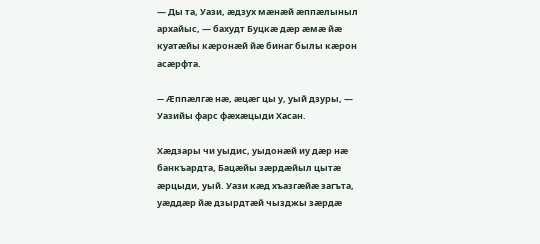— Ды та, Уази, æдзух мæнæй æппæлыныл архайыс, — бахудт Буцкæ дæр æмæ йæ куатæйы кæронæй йæ бинаг былы кæрон асæрфта.

— Æппæлгæ нæ, æцæг цы у, уый дзуры, — Уазийы фарс фæхæцыди Хасан.

Хæдзары чи уыдис, уыдонæй иу дæр нæ банкъардта, Бацæйы зæрдæйыл цытæ æрцыди, уый. Уази кæд хъазгæйæ загъта, уæддæр йæ дзырдтæй чызджы зæрдæ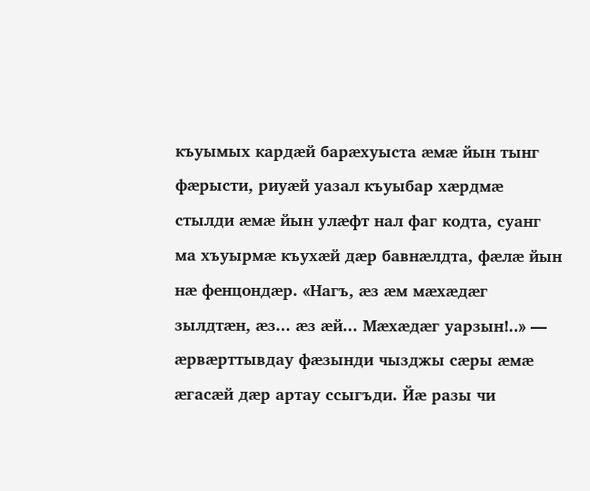къуымых кардæй барæхуыста æмæ йын тынг фæрысти, риуæй уазал къуыбар хæрдмæ стылди æмæ йын улæфт нал фаг кодта, суанг ма хъуырмæ къухæй дæр бавнæлдта, фæлæ йын нæ фенцондæр. «Нагъ, æз æм мæхæдæг зылдтæн, æз... æз æй... Мæхæдæг уарзын!..» — æрвæрттывдау фæзынди чызджы сæры æмæ æгасæй дæр артау ссыгъди. Йæ разы чи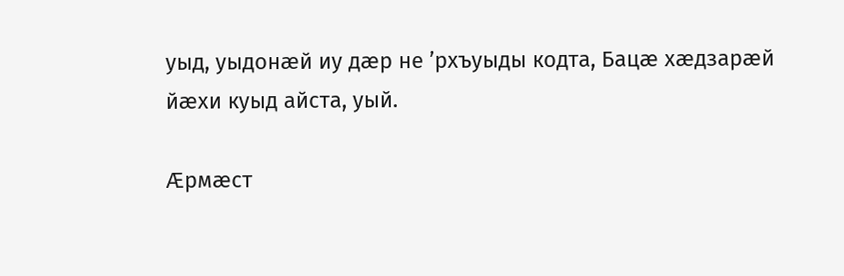уыд, уыдонæй иу дæр не ’рхъуыды кодта, Бацæ хæдзарæй йæхи куыд айста, уый.

Æрмæст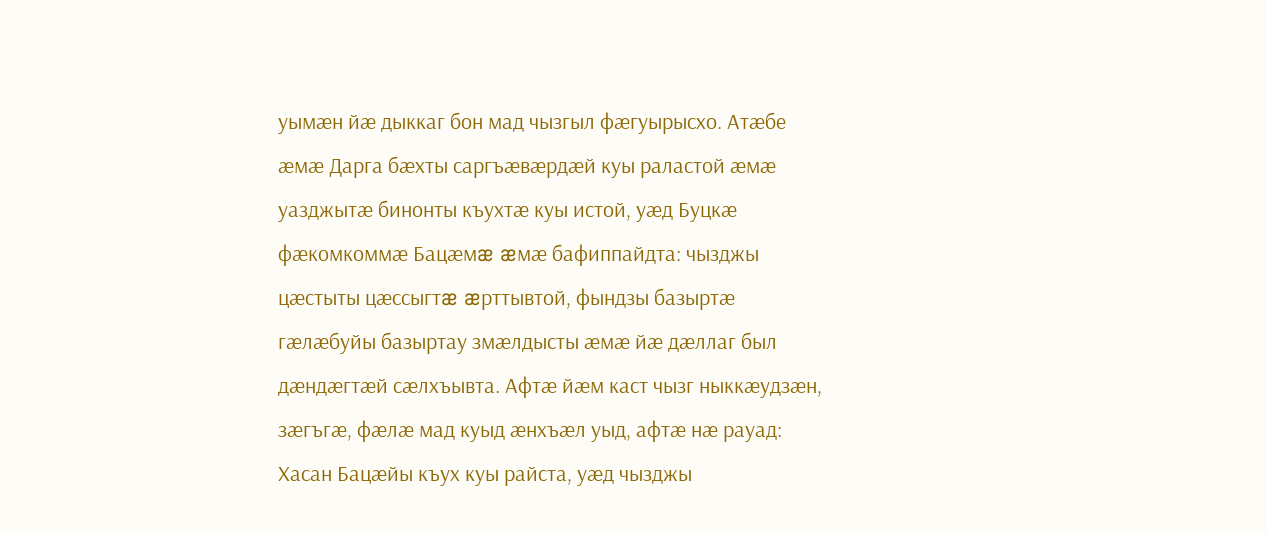уымæн йæ дыккаг бон мад чызгыл фæгуырысхо. Атæбе æмæ Дарга бæхты саргъæвæрдæй куы раластой æмæ уазджытæ бинонты къухтæ куы истой, уæд Буцкæ фæкомкоммæ Бацæмæ æмæ бафиппайдта: чызджы цæстыты цæссыгтæ æрттывтой, фындзы базыртæ гæлæбуйы базыртау змæлдысты æмæ йæ дæллаг был дæндæгтæй сæлхъывта. Афтæ йæм каст чызг ныккæудзæн, зæгъгæ, фæлæ мад куыд æнхъæл уыд, афтæ нæ рауад: Хасан Бацæйы къух куы райста, уæд чызджы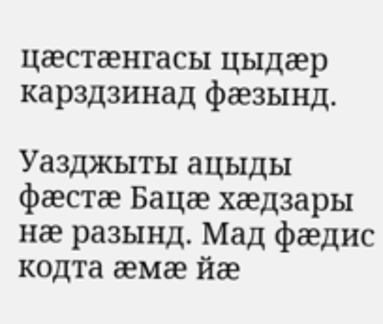цæстæнгасы цыдæр карздзинад фæзынд.

Уазджыты ацыды фæстæ Бацæ хæдзары нæ разынд. Мад фæдис кодта æмæ йæ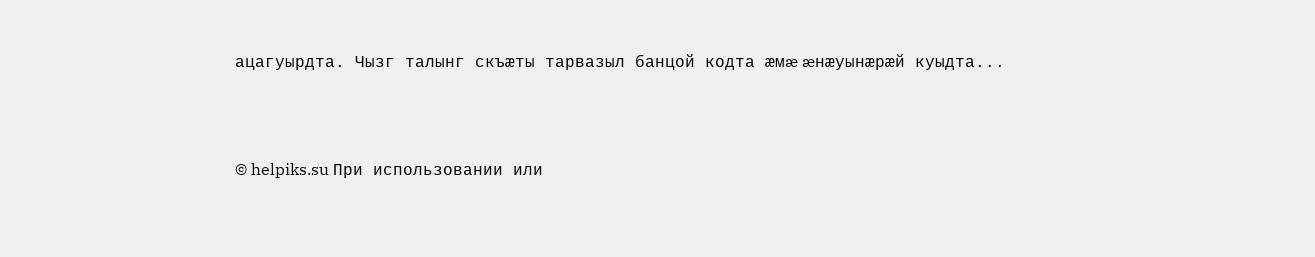ацагуырдта. Чызг талынг скъæты тарвазыл банцой кодта æмæ æнæуынæрæй куыдта...





© helpiks.su При использовании или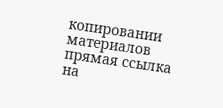копировании материалов прямая ссылка на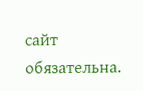сайт обязательна.